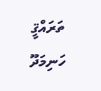ތަރައްޤީ
ހަނިމަދޫ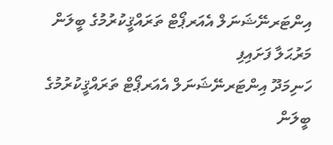އިންޓަރނޭޝަނަލް އެއަރޕޯޓް ތަރައްޤީކުރުމުގެ ބީލަން މަރުޙަލާ ފަށައިފި
ހަނިމަދޫ އިންޓަރނޭޝަނަލް އެއަރޕޯޓް ތަރައްޤީކުރުމުގެ ބީލަން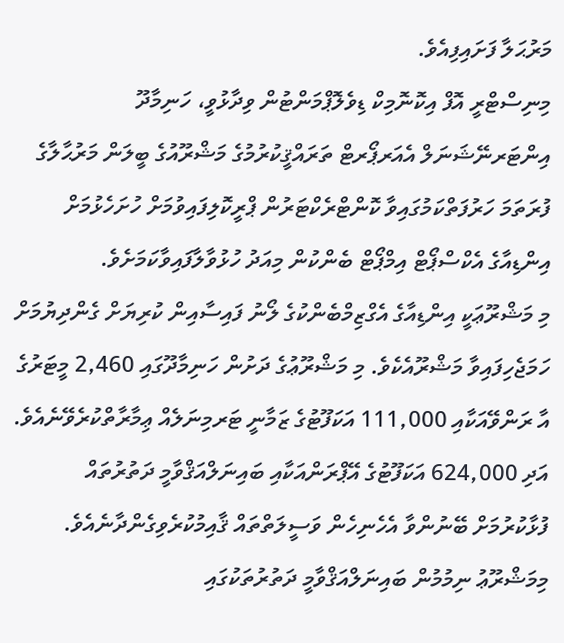މަރުޙަލާ ފަށައިފިއެވެ.
މިނިސްޓްރީ އޮފް އިކޮނޮމިކް ޑިވެލޮޕްމަންޓުން ވިދާޅުވީ، ހަނިމާދޫ އިންޓަރނޭޝަނަލް އެއަރޕޯރޓް ތަރައްޤީކުރުމުގެ މަޝްރޫއުގެ ބީލަން މަރުޙާލާގެ ފުރަތަމަ ހަރުފަތްކަމުގައިވާ ކޮންޓްރެކްޓަރުން ޕްރީކޮލިފައިވުމަށް ހުށަހެޅުމަށް އިންޑިއާގެ އެކްސްޕޯޓް އިމްޕޯޓް ބެންކުން މިއަދު ހުޅުވާލާފައިވާކަމަށެވެ.
މި މަޝްރޫޢަކީ އިންޑިއާގެ އެގްޒިމްބެންކުގެ ލޯނު ފައިސާއިން ކުރިޔަށް ގެންދިޔުމަށް ހަމަޖެހިފައިވާ މަޝްރޫއެކެވެ. މި މަޝްރޫޢުގެ ދަށުން ހަނިމާދޫގައި 2,460 މީޓަރުގެ އާ ރަންވޭއަކާއި 111,000 އަކަފޫޓުގެ ޒަމާނީ ޓަރމިނަލެއް ޢިމާރާތްކުރެވޭނެއެވެ. އަދި 624,000 އަކަފޫޓުގެ އޭޕްރަންއަކާއި ބައިނަލްއަޤްވާމީ ދަތުރުތައް ފުޅާކުރުމަށް ބޭނުންވާ އެހެނިހެން ވަސީލަތްތައް ޤާއިމުކުރެވިގެންދާނެއެވެ.
މިމަޝްރޫޢު ނިމުމުން ބައިނަލްއަޤްވާމީ ދަތުރުތަކުގައި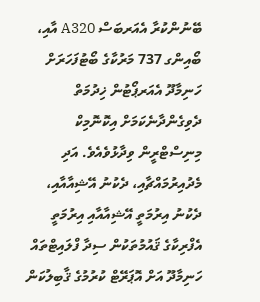ބޭނުންކުރާ އެއަރބަސް A320 އާއި، ބޯއިންގ 737 މަރުކާގެ ބޯޓުފަހަރަށް ހަނިމާދޫ އެއަރޕޯޓުން ޚިދުމަތް ދެވިގެންދާނެކަމަށް އިކޮނޮމިކް މިނިސްޓްރީން ވިދާޅުވެއެވެ. އަދި މެދުއިރުމައްޗާއި، ދެކުނު އޭޝިއާއާއި، ދެކުނު އިރުމަތީ އޭޝިއާއާއި އިރުމަތީ އެފްރިކާގެ ޤައުމުތަކުން ސިދާ ފްލައިޓްތައް ހަނިމާދޫ އަށް އޮޕަރޭޓް ކުރުމުގެ ޤާބިލުކަން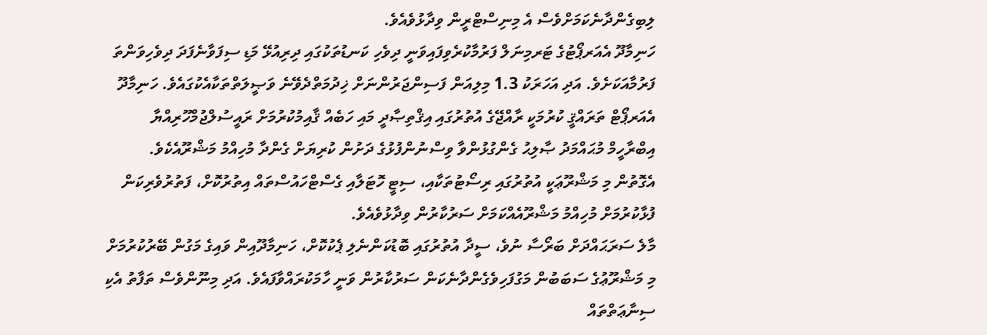ލިބިގެންދާނެކަމަށްވެސް އެ މިނިސްޓްރީން ވިދާޅުވެއެވެ.
ހަނިމާދޫ އެއަރޕޯޓުގެ ޓަރމިނަލް ފަރުމާކުރެވިފައިވަނީ ދިވެހި ކަނޑުތަކުގައި ދިރިއުޅޭ މަޑި ސިފަވާނެފަދަ ދިވެހިވަންތަ ފަރުމާއަކަށެވެ. އަދި އަހަރަކު 1.3 މިލިއަން ފަސިންޖަރުންނަށް ޚިދުމަތްދެވޭނެ ވަޞީލަތްތަކާއެކުގައެވެ. ހަނިމާދޫ އެއަރޕޯޓް ތަރައްޤީ ކުރުމަކީ ރާއްޖޭގެ އުތުރުގައި އިޤްތިޞާދީ މައި ހަބެއް ޤާއިމުކުރުމަށް ރައީސުލްޖުމްހޫރިއްޔާ އިބްރާހީމް މުޙައްމަދު ޞާލިޙު ގެންގުޅުންވާ ވިސްނުންފުޅުގެ ދަށުން ކުރިޔަށް ގެންދާ މުހިއްމު މަޝްރޫއެކެވެ.
އެގޮތުން މި މަޝްރޫޢަކީ އުތުރުގައި ރިސޯޓުތަކާއި، ސިޓީ ހޮޓަލާއި ގެސްޓްހައުސްތައް އިތުރުކޮށް، ފަތުރުވެރިކަން ފުޅާކުރުމަށް މުހިއްމު މަޝްރޫއެއްކަމަށް ސަރުކާރުން ވިދާޅުވެއެވެ.
މާލެ ސަރަޙައްދަށް ބަރޯސާ ނުވެ، ސީދާ އުތުރުގައި ބޮޑުކަންނެލި ޕެކުކޮށް، ހަނިމާދޫއިން ވައިގެ މަގުން ބޭރުކުރުމަށް މި މަޝްރޫޢުގެ ސަބަބުން މަގުފަހިވެގެންދާނެކަން ސަރުކާރުން ވަނީ ހާމަކުރައްވާފައެވެ. އަދި މިނޫންވެސް ތަފާތު އެކި ސިނާޢަތްތައް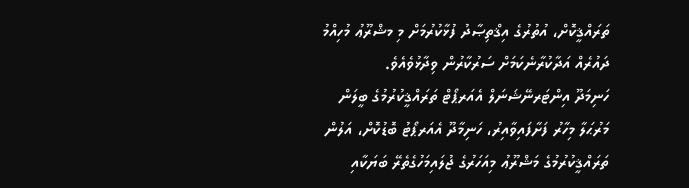ތަރައްޤީކޮށް، އުތުރުގެ އިޤްތިޞާދު ފުޅާކުރުމަށް މި މޝްރޫޢު މުހިއްމު ދައުރެއް އަދާކުރާނެކަމަށް ސަރުކާރުން ވިދާޅުވެއެވެ.
ހަނިމަދޫ އިންޓަރނޭޝަނަލް އެއަރޕޯޓް ތަރައްޤީކުރުމުގެ ބީލަން މަރުޙަލާ މިހާރު ފަށާފައިވާއިރު، ހަނިމާދޫ އެއަރޕޯޓު ބޮޑުކޮށް، އަލުން ތަރައްޤީކުރުމުގެ މަޝްރޫޢު މިއަހަރުގެ ޖުލައިމަހުގެތެރޭ ބަޔަކާއި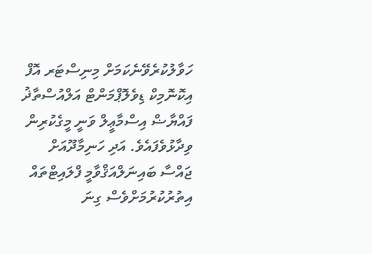ހަވާލުކުރެވޭނެކަމަށް މިނިސްޓަރ އޮފް އިކޮނޮމިކް ޑިވެލޮޕްމަންޓް އަލްއުސްތާޛު ފައްޔާޟް އިސްމާޢީލް ވަނީ މީގެކުރިން ވިދާޅުވެފައެވެ. އަދި ހަނިމާދޫއަށް ޖައްސާ ބައިނަލްއަޤްވާމީ ފްލައިޓްތައް އިތުރުކުރުމަށްވެސް ގިނަ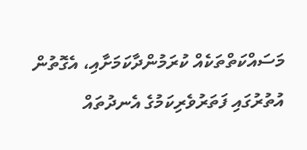މަސައްކަތްތަކެއް ކުރަމުންދާކަމަށާއި، އެގޮތުން އުތުރުގައި ފަތަރުވެރިކަމުގެ އެނދުތައް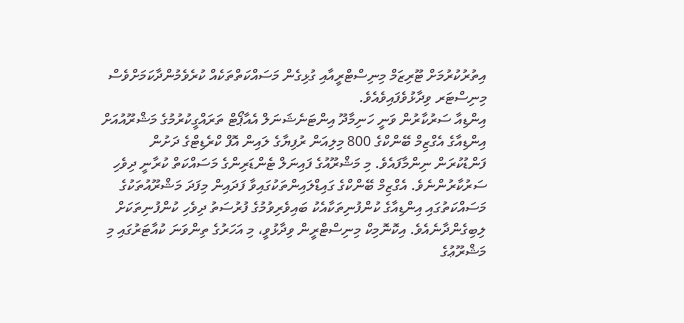އިތުރުކުރުމަށް ޓޫރިޒަމް މިނިސްޓްރީއާއި ގުޅިގެން މަސައްކަތްތަކެއް ކުރެވެމުންދާކަމަށްވެސް މިނިސްޓަރ ވިދާޅުވެފައިވެއެވެ.
އިންޑިއާ ސަރުކާރުން ވަނީ ހަނިމާދޫ އިންޓަނެޝަނަލް އެއާޕޯޓް ތަރައްގީކުރުމުގެ މަޝްރޫއުއަށް އިންޑިއާގެ އެގްޒިމް ބޭންކްގެ 800 މިލިއަން ރުފިޔާގެ ލައިން އޮފް ކްރެޑިޓްގެ ދަށުން ފަންޑުކުރަން ނިންމާފައެވެ. މި މަޝްރޫއުގެ ފައިނަލް ޓެންޑަރިންގެ މަސައްކަތް ކުރާނީ ދިވެހި ސަރުކާރުންނެވެ. އެގްޒިމް ބޭންކްގެ ގައިޑްލައިންތަކުގައިވާ ފަދައިން މިފަދަ މަޝްރޫއުތަކުގެ މަސައްކަތުގައި އިންޑިއާގެ ކުންފުނިތަކާއެކު ބައިވެރިވުމުގެ ފުރުސަތު ދިވެހި ކުންފުނިތަކަށް ލިބިގެންދާނެއެވެ. އިކޮނޮމިކް މިނިސްޓްރީން ވިދާޅުވީ، މި އަހަރުގެ ތިންވަނަ ކުއާޓަރުގައި މި މަޝްރޫޢުގެ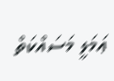ޢަމަލީ މަސައްކަތް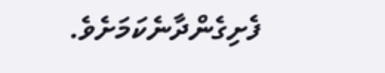ފެށިގެންދާނެކަމަށެވެ.